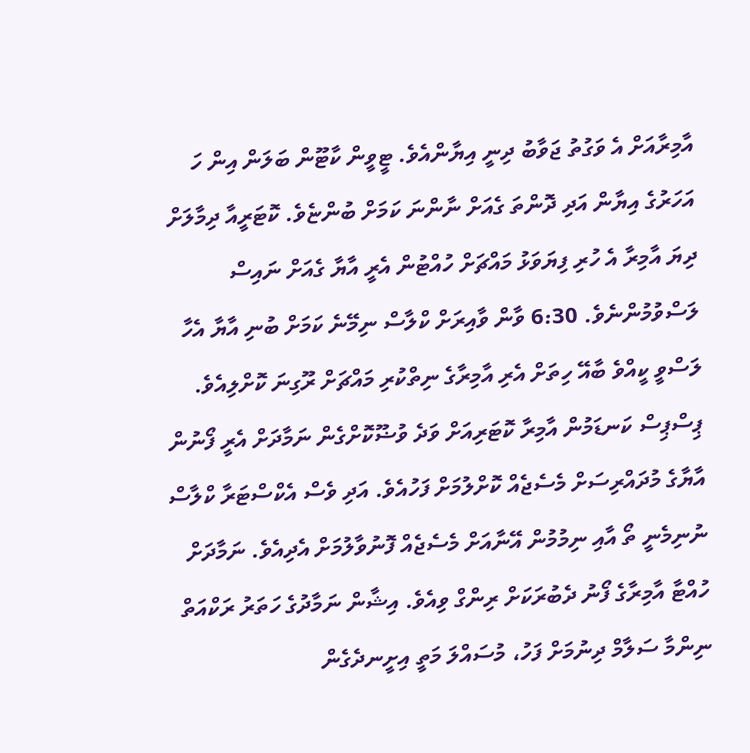އާމިރާއަށް އެ ވަގުތު ޖަވާބު ދިނީ އިޔާންއެވެ. ޓީވީން ކާޓޫން ބަލަން އިން ހަ އަހަރުގެ އިޔާން އަދި ދޮންތަ ގެއަށް ނާންނަ ކަމަށް ބުންޏެވެ. ކޮޓަރީއާ ދިމާލަށް ދިޔަ އާމިރާ އެ ހުރި ފިޔަވަޅު މައްޗަށް ހުއްޓުން އެރީ އާޔާ ގެއަށް ނައިސް ލަސްވުމުންނެވެ. 6:30 ވާން ވާއިރަށް ކްލާސް ނިމޭނެ ކަމަށް ބުނި އާޔާ އެހާ ލަސްވީ ކީއްވެ ބާއޭ ހިތަށް އެރި އާމިރާގެ ނިތްކުރި މައްޗަށް ރޫގިނަ ކޮށްލިއެވެ.
ޕިސްޕިސް ކަނޑަމުން އާމިރާ ކޮޓަރިއަށް ވަދެ ވުޟޫކޮށްގެން ނަމާދަށް އެރީ ފޯނުން އާޔާގެ މުދައްރިސަށް މެސެޖެއް ކޮށްލުމަށް ފަހުއެވެ. އަދި ވެސް އެކްސްޓަރާ ކްލާސް ނުނިމެނީ ތޯ އާއި ނިމުމުން އޭނާއަށް މެސެޖެއް ފޮނުވާލުމަށް އެދިއެވެ. ނަމާދަށް ހުއްޓާ އާމިރާގެ ފޯނު ދެބުރަކަށް ރިންގް ވިއެވެ. އިޝާން ނަމާދުގެ ހަތަރު ރަކްއަތް ނިންމާ ސަލާމް ދިނުމަށް ފަހު، މުސައްލަ މަތީ އިށީނދެގެން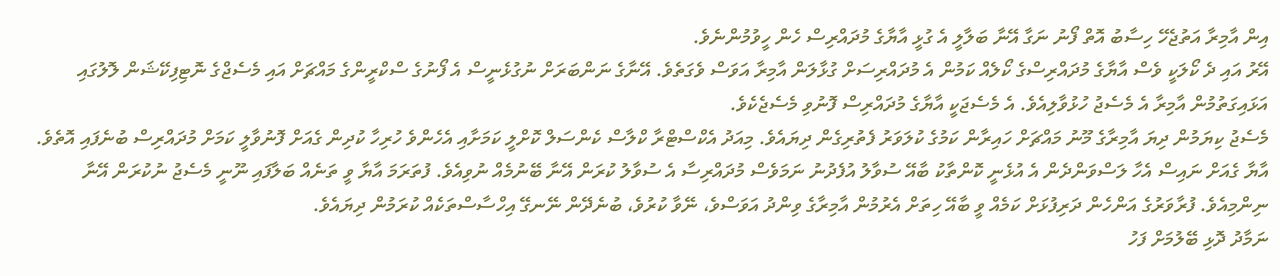އިން އާމިރާ އަތުޖެހޭ ހިސާބު އޮތް ފޯނު ނަގާ އޭނާ ބަލާލީ އެ ގުޅީ އާޔާގެ މުދައްރިސް ހެން ހީވުމުންނެވެ.
އޭރު އައި ދެ ކޯލަކީ ވެސް އާޔާގެ މުދައްރިސްގެ ކޯލެއް ކަމުން އެ މުދައްރިސަށް ގުޅާލަން އާމިރާ އަވަސް ވެގަތެވެ. އޭނާގެ ނަންބަރަށް ނުގުޅެނީސް އެ ފޯނުގެ ސްކްރީންގެ މައްޗަށް އައި މެސެޖްގެ ނޮޓިފިކޭޝަން ލޮލުގައި އަޅައިގަތުމުން އާމިރާ އެ މެސެޖު ހުޅުވާލިއެވެ. އެ މެސެޖަކީ އާޔާގެ މުދައްރިސް ފޮނުވި މެސެޖެކެވެ.
މެސެޖު ކިޔަމުން ދިޔަ އާމިރާގެ މޫނު މައްޗަށް ހައިރާން ކަމުގެ ކުލަވަރު ފެތުރިގެން ދިޔައެވެ. މިއަދު އެކްސްޓްރާ ކްލާސް ކެންސަލް ކޮށްލީ ކަމަށާއި އެހެންވެ ހުރިހާ ކުދިން ގެއަށް ފޮނުވާލީ ކަމަށް މުދައްރިސް ބުނެފައި އޮތެވެ. އާޔާ ގެއަށް ނައިސް އެހާ ލަސްވަންދެން އެ އުޅެނީ ކޮންތާކު ބާއޭ ސުވާލު އުފެދުނު ނަމަވެސް މުދައްރިސާ އެ ސުވާލު ކުރަން އޭނާ ބޭނުމެއް ނުވިއެވެ. ފުތަރަމަ އާޔާ ވީ ތަނެއް ބަލާފައި ނޫނީ މެސެޖު ނުކުރަން އޭނާ ނިންމިއެވެ. ފުރާވަރުގެ އަންހެން ދަރިފުޅަށް ކަމެއް ވީ ބާއޭ ހިތަށް އެރުމުން އާމިރާގެ ވިންދު އަވަސްވެ، ނޭވާ ކުރުވެ، ބުނެދޭން ނޭނގޭ އިހްސާސްތަކެއް ކުރަމުން ދިޔައެވެ.
ނަމާދު ދޮޅި ބޭލުމަށް ފަހު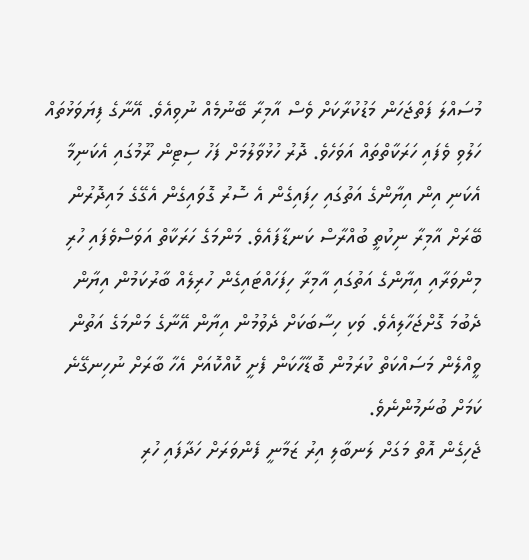މުސައްލަ ފަތްޖަހަން މަޑުކުރާކަށް ވެސް އާމިރާ ބޭނުމެއް ނުވިއެވެ. އޭނާގެ ފިޔަވަޅުތައް ހަލުވި ވެފައި ހަރަކާތްތައް އަވަހެވެ. ދޮރު ހުޅުވާލުމަށް ފަހު ސިޓިން ރޫމުގައި އެކަނިމާ އެކަނި އިން އިޔާންގެ އަތުގައި ހިފައިގެން އެ ސޮރު ގޮވައިގެން އެގޭގެ މައިދޮރުން ބޭރަށް އާމިރާ ނިކުތީ ބުއްރާސް ކަނޑާފައެވެ. މަންމަގެ ހަރަކާތް އަވަސްވެފައި ހުރި މިންވަރާއި އިޔާންގެ އަތުގައި އާމިރާ ހިފަހައްޓައިގެން ހުރިލެއް ބާރުކަމުން އިޔާން ދެބުމަ ގޮށްޖަހާލިއެވެ. ވަކި ހިސާބަކަށް ދެވުމުން އިޔާން އޭނާގެ މަންމަގެ އަތުން ވީއްލެން މަސައްކަތް ކުރަމުން ބޮޑާހާކަން ފެށީ ކޮއްކޮއަށް އެހާ ބާރަށް ނުހިނގޭނެ ކަމަށް ބުނަމުންނެވެ.
ޖެހިގެން އޮތް މަގަށް ލަނބާލި އިރު ޒަމާނީ ފެންވަރަށް ހަދާފައި ހުރި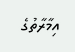އިމާރާތުގެ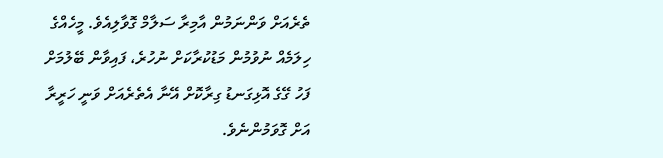ތެރެއަށް ވަންނަމުން އާމިރާ ސަލާމް ގޮވާލިއެވެ. މީހެއްގެ ހިލަމެއް ނުވުމުން މަޑުކުރާކަށް ނުހުރެ، ފައިވާން ބޭލުމަށް ފަހު ގޭގެ އޮޅިގަނޑު ގިރާކޮށް އޭނާ އެތެރެއަށް ވަނީ ހަރީރާ އަށް ގޮވަމުންނެވެ.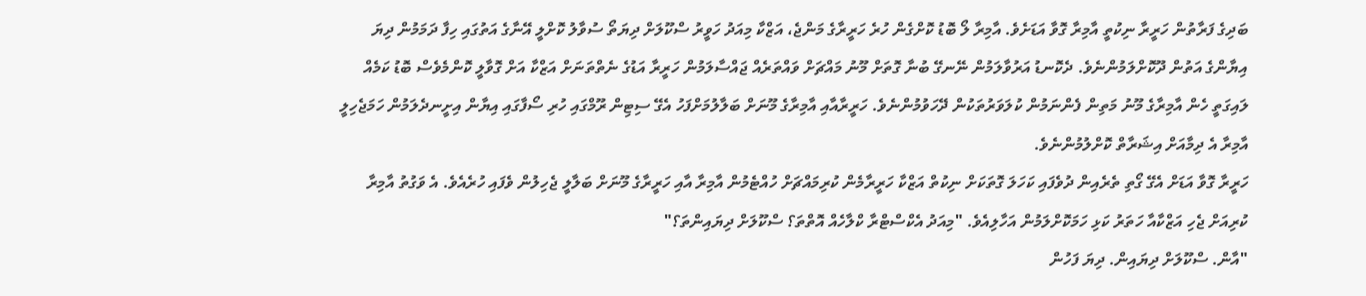ބަދިގެ ފަރާތުން ހަރީރާ ނިކުތީ އާމިރާ ގޮވާ އަޑަށެވެ. އާމިރާ ލޯ ބޮޑު ކޮށްގެން ހުރެ ހަރީރާގެ މަންޖެ، އަޒްކާ މިއަދު ހަވީރު ސްކޫލަށް ދިޔަތޯ ސުވާލު ކޮށްލީ އޭނާގެ އަތުގައި ހިފާ ދަމަމުން ދިޔަ އިޔާންގެ އަތުން ދޫކޮށްލަމުންނެވެ. ދެކޮނޑު އަރުވާލަމުން ނޭނގޭ ބުނާ ގޮތަށް މޫނު މައްޗަށް ވައްތަރެއް ޖައްސާލަމުން ހަރީރާ އަޑުގެ ނެތްތަނަށް އަޒްކާ އަށް ގޮވާލީ ކޮންމެވެސް ބޮޑު ކަމެއް ލައިގަތީ ހެން އާމިރާގެ މޫނު މަތިން ފެންނަމުން ކުލަވަރުތަކުން ދޭހަވުމުންނެވެ. ހަރީރާއާއި އާމިރާގެ މޫނަށް ބަލާލުމަށްފަހު އެގޭ ސިޓިން ރޫމްގައި ހުރި ސޯފާގައި އިޔާން އިށީނދެލަމުން ހަމަޖެހިލީ އާމިރާ އެ ދިމާއަށް އިޝަރާތް ކޮށްލުމުންނެވެ.
ހަރީރާ ގޮވާ އަޑަށް އެގޭ ގޯތި ތެރެއިން ދުވެފައި ކަހަލަ ގޮތަކަށް ނިކުތް އަޒްކާ ހަރީރާމެން ކުރިމައްޗަށް ހުއްޓެމުން އާމިރާ އާއި ހަރީރާގެ މޫނަށް ބަލާލީ ޖެހިލުން ވެފައި ހުރެއެވެ. އެ ވަގުތު އާމިރާ ކުރިއަށް ޖެހި އަޒްކާއާ ހަތަރު ކަޅި ހަމަކޮށްލަމުން އަހާލިއެވެ. "މިއަދު އެކްސްޓްރާ ކްލާހެއް އޮތްތަ؟ ސްކޫލަށް ދިޔައިންތަ؟"
"އާން. ސްކޫލަށް ދިޔައިން. ދިޔަ ފަހުން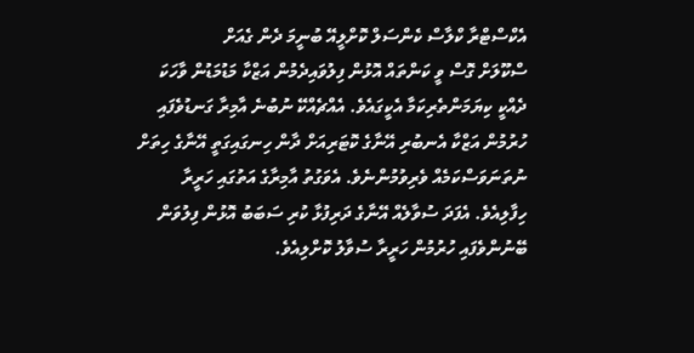އެކްސްޓްރާ ކްލާސް ކެންސަލް ކޮށްލީއޭ ބުނީމަ ދެން ގެއަށް
ސްކޫލަށް ގޮސް ވީ ކަންތައް އޮޅުން ފިލުވައިދެމުން އަޒްކާ މަޑުމަޑުން ވާހަކަ ދެއްކީ ކިޔަމަންތެރިކަމާ އެކީގައެވެ. އެއްޗެއްކޭ ނުބުނެ އާމިރާ ގަނޑުވެފައި ހުރުމުން އަޒްކާ އެނބުރި އޭނާގެ ކޮޓަރިއަށް ދާން ހިނގައިގަތީ އޭނާގެ ހިތަށް ނުތަނަވަސްކަމެއް ވެރިވުމުންނެވެ. އެވަގުތު އާމިރާގެ އަތުގައި ހަރީރާ ހިފާލިއެވެ. އެފަދަ ސުވާލެއް އޭނާގެ ދަރިފުޅާ ކުރި ސަބަބު އޮޅުން ފިލުވަން ބޭނުންވެފައި ހުރުމުން ހަރީރާ ސުވާލު ކޮށްލިއެވެ.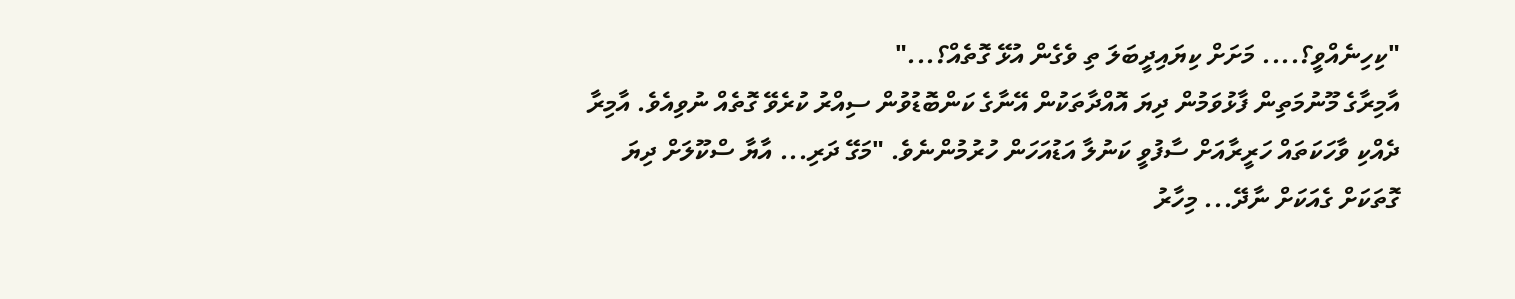"ކިހިނެއްވީ؟.... މަށަށް ކިޔައިދީބަލަ ތި ވެގެން އުޅޭ ގޮތެއް؟..."
އާމިރާގެ މޫނުމަތިން ފާޅުވަމުން ދިޔަ އޮއްދާތަކުން އޭނާގެ ކަންބޮޑުވުން ސިއްރު ކުރެވޭ ގޮތެއް ނުވިއެވެ. އާމިރާ ދެއްކި ވާހަކަތައް ހަރީރާއަށް ސާފުވީ ކަނުލާ އަޑުއަހަން ހުރުމުންނެވެ. "މަގޭ ދަރި... އާޔާ ސްކޫލަށް ދިޔަ ގޮތަކަށް ގެއަކަށް ނާދޭ... މިހާރު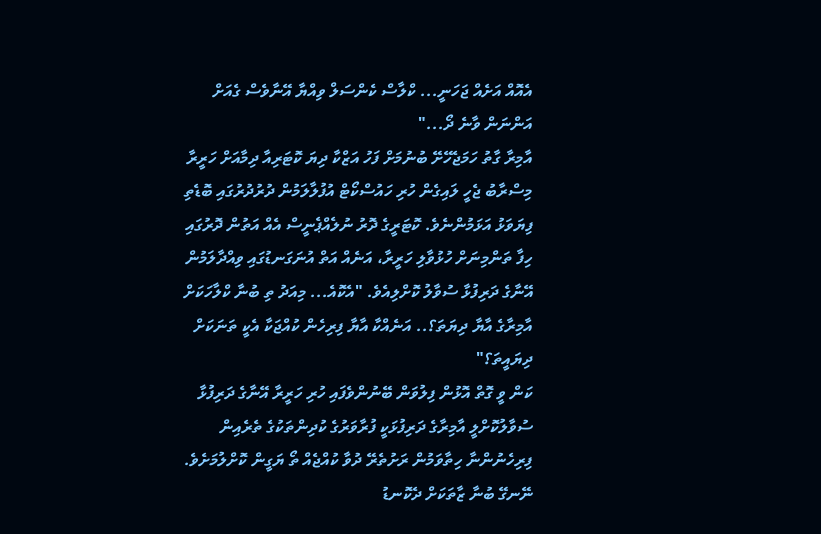އެއޮއް އަށެއް ޖަހަނީ... ކްލާސް ކެންސަލް ވިއްޔާ އޭނާވެސް ގެއަށް އަންނަން ވާނެ ދޯ..."
އާމިރާ ގާތު ހަމަޖެހޭށޭ ބުނުމަށް ފަހު އަޒްކާ ދިޔަ ކޮޓަރިއާ ދިމާއަށް ހަރީރާ މިސްރާބު ޖެހީ ލައިގެން ހުރި ހައުސްކޯޓް އުފުލާލަމުން ދުރުދުރުގައި ބޮޑެތި ފިޔަވަޅު އަޅަމުންނެވެ. ކޮޓަރީގެ ދޮރު ނުލެއްޕެނީސް އެއް އަތުން ދޮރުގައި ހިފާ ތަންމިނަށް ހުޅުވާލި ހަރީރާ، އަނެއް އަތް އުނަގަނޑުގައި ވިއްދާލަމުން އޭނާގެ ދަރިފުޅާ ސުވާލު ކޮށްލިއެވެ. "އެކޮއެ... މިއަދު ތި ބުނާ ކްލާހަކަށް އާމިރާގެ އާޔާ ދިޔަތަ؟.. އަނެއްކާ އާޔާ ފިރިހެން ކުއްޖަކާ އެކީ ތަނަކަށް ދިޔައީތަ؟"
ކަން ވީ ގޮތް އޮޅުން ފިލުވަން ބޭނުންވެފައި ހުރި ހަރީރާ އޭނާގެ ދަރިފުޅާ ސުވާލުކޮށްލީ އާމިރާގެ ދަރިފުޅަކީ ފުރާވަރުގެ ކުދިންތަކުގެ ތެރެއިން ފިރިހެނުންނާ ހިތާވަމުން ރަށުތެރޭ ދުވާ ކުއްޖެއް ތޯ ޔަގީން ކޮށްލުމަށެވެ. ނޭނގޭ ބުނާ ޒާތަކަށް ދެކޮނޑު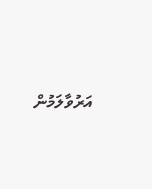އަރުވާލަމުން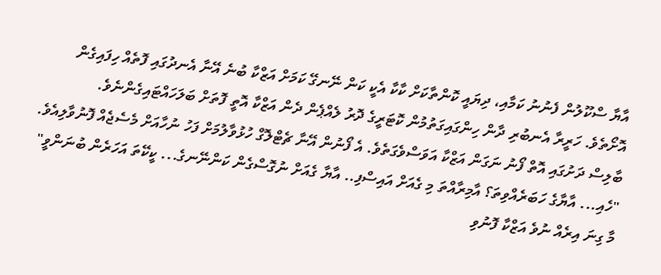އާޔާ ސްކޫލުން ފެނުނު ކަމާއި، ދިޔައީ ކޮންތާކަށް ކާކާ އެކީ ކަން ނޭނގޭ ކަމަށް އަޒްކާ ބުނެ އޭނާ އެނދުގައި ފޮތެއް ހިފައިގެން އޮށޯތެވެ. ހަރީރާ އެނބުރި ދާން ހިންގައިގަތުމުން ކޮޓަރީގެ ދޮރު ލެއްޕެން ދެން އަޒްކާ އޮތީ ފޮތަށް ބަލަހައްޓައިގެންނެވެ.
ބާލިސް ދަށުގައި އޮތް ފޯނު ނަގަން އަޒްކާ އަވަސްވެގަތެވެ. އެ ފޯނުން އޭނާ ޗެޓްލޮގް ހުޅުވާލުމަށް ފަހު ނުހާއަށް މެސެޖެއް ފޮނުވާލިއެވެ. "ހެއި... އާޔާގެ ހަބަރެއްވިތަ؟ އާމިރާއްތަ މި ގެއަށް އައިސްފި.. އާޔާ ގެއަށް ނުގޮސްގެން ކަންނޭނގެ... ކީކޭތަ އަހަރެން ބުނަންވީ"
މާ ގިނަ އިރެއް ނުވެ އަޒްކާ ފޮނުވި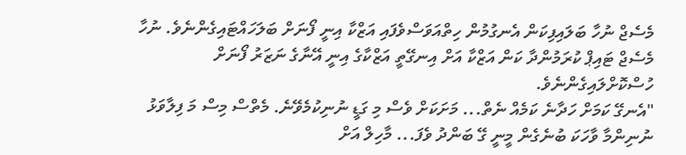މެސެޖް ނުހާ ބަލައިފިކަން އެނގުމުން ހިތްއަވަސްވެފައި އަޒްކާ އިނީ ފޯނަށް ބަލަހައްޓައިގެންނެވެ. ނުހާ މެސެޖް ޓައިޕް ކުރަމުންދާ ކަން އަޒްކާ އަށް އިނގޭތީ އަޒްކާގެ އިނީ އޭނާގެ ނަޒަރު ފޯނަށް ހުސްކޮށްލައިގެންނެވެ.
"އެނގޭ ކަމަށް ހަދާނެ ކަމެއް ނެތް... މަށަކަށް ވެސް މި ގަޑީ ނުނިކުމެވޭނެ. މެތްސް މިސް މަ ފިލާވަޅު ނުނިންމާ ވާހަކަ ބުނެގެން މީނީ ގޭ ބަންދު ވެފަ... މާހިލް އަށް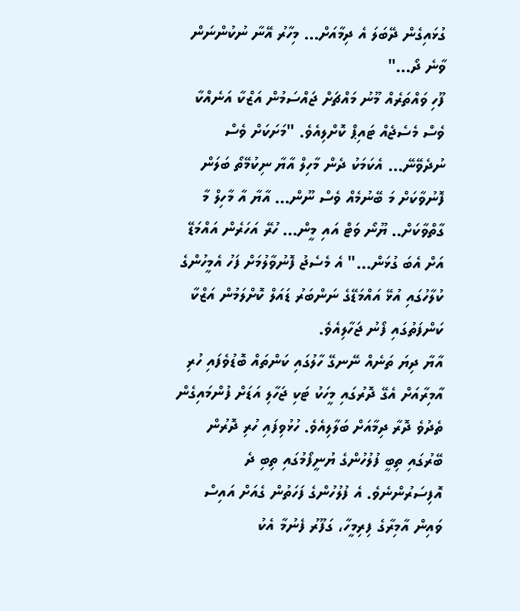ގުޅައިގެން ދޭބަލަ އެ ދިމާއަށް... މިހާރު އޭނާ ނުކުންނަން ވާނެ ދޯ..."
ފޫހި ވައްތަރެއް މޫނު މައްޗަށް ޖައްސަމުން އަޒްކާ އަނެއްކާ ވެސް މެސެޖެއް ޓައިޕް ކޮށްލިއެވެ. "މަށަކަށް ވެސް ނުދެވޭނޭ... އެކަމަކު ދެން މާހިލް އާޔާ ނިކުމޭތޯ ބަލަން ފޮނުވާކަށް މަ ބޭނުމެއް ވެސް ނޫން... އާޔާ އާ މާހިލް މާ ގާތްވާކަށް.. ޔޫނޯ ވަޓް އައި މީން... ހުރޭ އަހަރެން އައްމަޑޭ އަށް އެބަ ގުޅަން..." އެ މެސެޖު ފޮނުވާލުމަށް ފަހު އެމީހުންގެ ކުލާހުގައި އުޅޭ އައްމަޑޭގެ ނަންބަރު ޑައަލް ކޮށްލަމުން އަޒްކާ ކަންފަތުގައި ފޯނު ޖަހާލިއެވެ.
އާޔާ ދިޔަ ތަނެއް ނޭނގޭ ހާލުގައި ކަންތައް ބޮޑުވެފައި ހުރި އާމިރާއަށް އެގޭ ދޮރުގައި މީހަކު ޓަކި ޖަހާލި އަޑަށް ފުންމައިގެން ތެދުވެ ދޮރާ ދިމާއަށް ބަލާލިއެވެ. ހުޅުވިފައި ހުރި ދޮރުން ބޭރުގައި ތިބީ ފުލުހުންގެ ޔުނީފޯމުގައި ތިބި ދެ އޮފިސަރުންނެވެ. އެ ފުލުހުންގެ ފަހަތުން ގެއަށް އައިސް ވައިން އާމިރާގެ ފިރިމީހާ، ގަފޫރު ފެނުމާ އެކު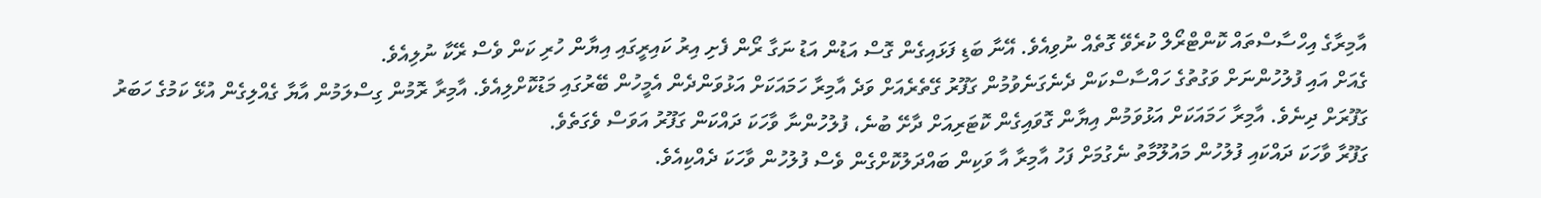އާމިރާގެ އިހްސާސްތައް ކޮންޓްރޯލް ކުރެވޭ ގޮތެއް ނުވިއެވެ. އޭނާ ބަޑި ފަޅައިގެން ގޮސް އަޑުން އަޑު ނަގާ ރޯން ފެށި އިރު ކައިރީގައި އިޔާން ހުރި ކަން ވެސް ރޭކާ ނުލިއެވެ.
ގެއަށް އައި ފުލުހުންނަށް ވަގުތުގެ ހައްސާސްކަން ދެނެގަނެވުމުން ގަފޫރު ގޭތެރެއަށް ވަދެ އާމިރާ ހަމައަކަށް އަޅުވަންދެން އެމީހުން ބޭރުގައި މަޑުކޮށްލިއެވެ. އާމިރާ ރޮމުން ގިސްލަމުން އާޔާ ގެއްލިގެން އުޅޭ ކަމުގެ ހަބަރު ގަފޫރަށް ދިނެވެ. އާމިރާ ހަމައަކަށް އަޅުވަމުން އިޔާން ގޮވައިގެން ކޮޓަރިއަށް ދާށޭ ބުނެ، ފުލުހުންނާ ވާހަކަ ދައްކަން ގަފޫރު އަވަސް ވެގަތެވެ.
ގަފޫރާ ވާހަކަ ދައްކައި ފުލުހުން މައުލޫމާތު ނެގުމަށް ފަހު އާމިރާ އާ ވަކިން ބައްދަލުކޮށްގެން ވެސް ފުލުހުން ވާހަކަ ދެއްކިއެވެ.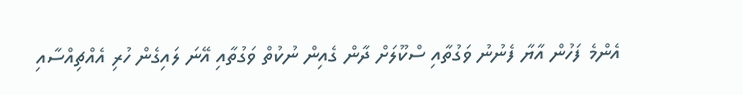އެންމެ ފަހުން އާޔާ ފެނުނު ވަގުތާއި ސްކޫލަށް ދާން ގެއިން ނުކުތް ވަގުތާއި އޭނަ ލައިގެން ހުރި އެއްޗިއްސާއި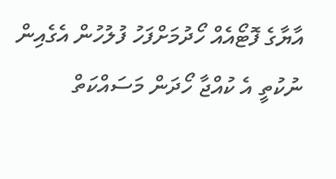އާޔާގެ ފޮޓޯއެއް ހޯދުމަށްފަހު ފުލުހުން އެގެއިން ނުކުތީ އެ ކުއްޖާ ހޯދަން މަސައްކަތް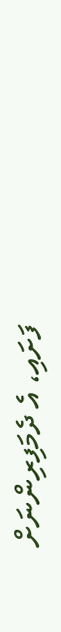ފަށައި، އެ ދެމަފިރިންނަށް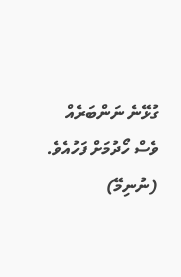ގުޅޭނެ ނަންބަރެއް ވެސް ހޯދުމަށް ފަހުއެވެ.
(ނުނިމޭ)